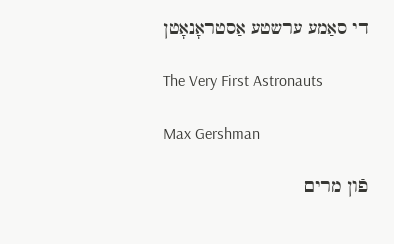די סאַמע ערשטע אַסטראָנאָטן

The Very First Astronauts

Max Gershman

פֿון מרים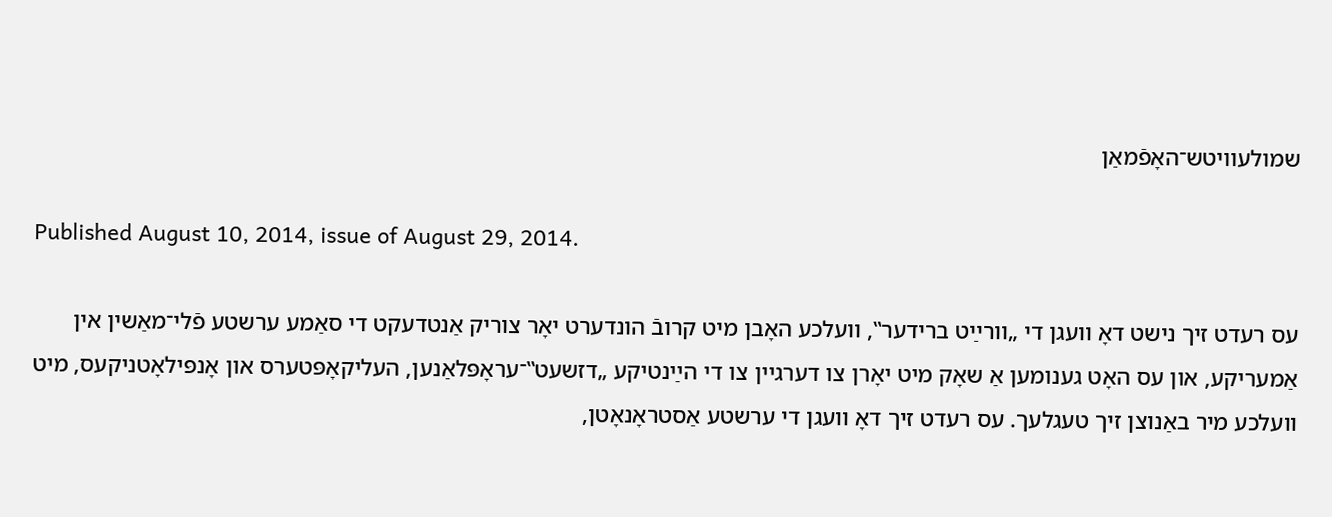שמולעוויטש־האָפֿמאַן

Published August 10, 2014, issue of August 29, 2014.

עס רעדט זיך נישט דאָ וועגן די „וורײַט ברידער‟, וועלכע האָבן מיט קרובֿ הונדערט יאָר צוריק אַנטדעקט די סאַמע ערשטע פֿלי־מאַשין אין אַמעריקע, און עס האָט גענומען אַ שאָק מיט יאָרן צו דערגיין צו די הײַנטיקע „דזשעט‟־עראָפּלאַנען, העליקאָפּטערס און אָנפּילאָטניקעס, מיט וועלכע מיר באַנוצן זיך טעגלעך. עס רעדט זיך דאָ וועגן די ערשטע אַסטראָנאָטן,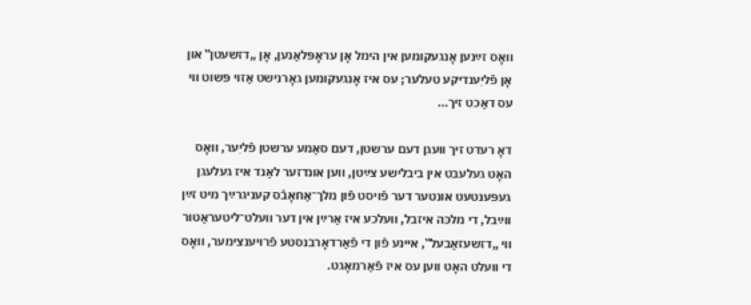וואָס זײַנען אָנגעקומען אין הימל אָן עראָפּלאַנען, אָן „דזשעטן‟ און אָן פֿליִענדיקע טעלער; עס איז אָנגעקומען גאָרנישט אַזוי פּשוט ווי עס דאַכט זיך…

דאָ רעדט זיך וועגן דעם ערשטן, דעם סאַמע ערשטן פֿליִער, וואָס האָט געלעבט אין ביבלישע צײַטן, ווען אונדזער לאַנד איז געלעגן געפּענטעט אונטער דער פֿויסט פֿון מלך־אַחאָבֿס קעניגרײַך מיט זײַן ווײַבל, די מלכּה איזבל, וועלכע איז אַרײַן אין דער וועלט־ליטעראַטור ווי „דזשעזאַבעל‟, איינע פֿון די פֿאַרדאָרבנסטע פֿרויענצימער, וואָס די וועלט האָט ווען עס איז פֿאַרמאָגט.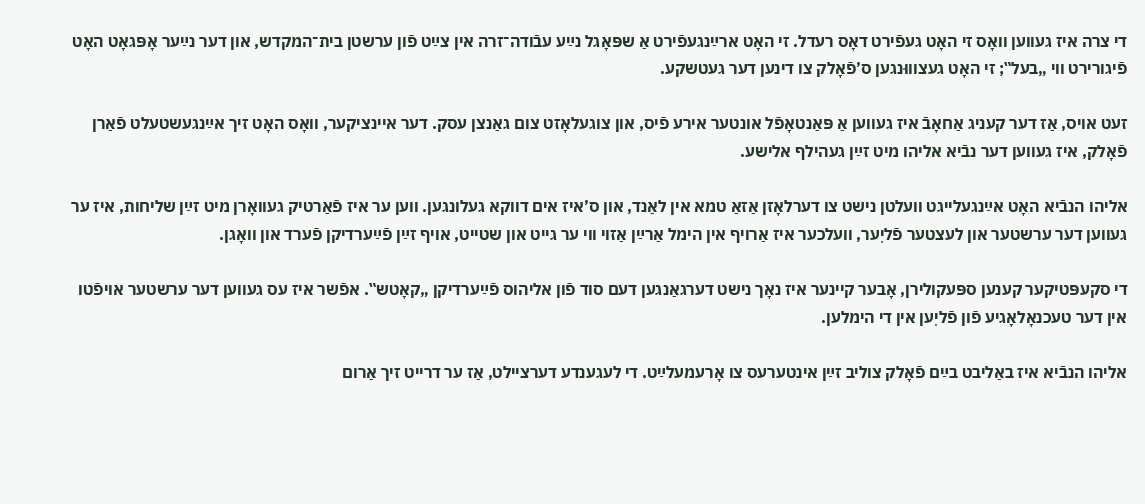די צרה איז געווען וואָס זי האָט געפֿירט דאָס רעדל. זי האָט ארײַנגעפֿירט אַ שפּאָגל נײַע עבֿודה־זרה אין צײַט פֿון ערשטן בית־המקדש, און דער נײַער אָפּגאָט האָט פֿיגורירט ווי „בעל‟; זי האָט געצוווּנגען ס’פֿאָלק צו דינען דער געטשקע.

זעט אויס, אַז דער קעניג אַחאָבֿ איז געווען אַ פּאַנטאָפֿל אונטער אירע פֿיס, און צוגעלאָזט צום גאַנצן עסק. דער איינציקער, וואָס האָט זיך אײַנגעשטעלט פֿאַרן פֿאָלק, איז געווען דער נבֿיא אליהו מיט זײַן געהילף אלישע.

אליהו הנבֿיא האָט אײַנגעלייגט וועלטן נישט צו דערלאָזן אַזאַ טמא אין לאַנד, און ס’איז אים דווקא געלונגען. ווען ער איז פֿאַרטיק געוואָרן מיט זײַן שליחות, איז ער געווען דער ערשטער און לעצטער פֿליִער, וועלכער איז אַרויף אין הימל אַרײַן אַזוי ווי ער גייט און שטייט, אויף זײַן פֿײַערדיקן פֿערד און וואָגן.

די סקעפּטיקער קענען ספּעקולירן, אָבער קיינער איז נאָך נישט דערגאַנגען דעם סוד פֿון אליהוס פֿײַערדיקן „קאָטש‟. אפֿשר איז עס געווען דער ערשטער אויפֿטו אין דער טעכנאָלאָגיע פֿון פֿליִען אין די הימלען.

אליהו הנבֿיא איז באַליבט בײַם פֿאָלק צוליב זײַן אינטערעס צו אָרעמעלײַט. די לעגענדע דערציילט, אַז ער דרייט זיך אַרום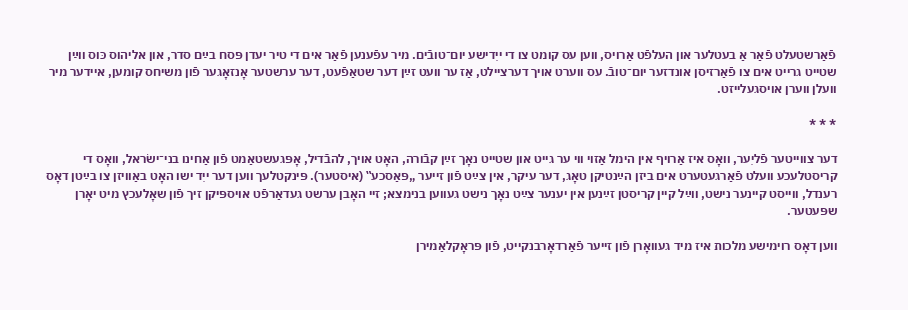פֿאַרשטעלט פֿאַר אַ בעטלער און העלפֿט אַרויס, ווען עס קומט צו די ייִדישע יום־טובֿים. מיר עפֿענען פֿאַר אים די טיר יעדן פּסח בײַם סדר, און אליהוס כּוס ווײַן שטייט גרייט אים צו פֿאַרזיסן אונדזער יום־טובֿ. עס ווערט אויך דערציילט, אַז ער וועט זײַן דער שטאַפֿעט, דער ערשטער אָנזאָגער פֿון משיחס קומען, איידער מיר וועלן ווערן אויסגעלייזט.

* * *

דער צווייטער פֿליִער, וואָס איז אַרויף אין הימל אַזוי ווי ער גייט און שטייט נאָך זײַן קבֿורה, האָט אויך, להבֿדיל, אָפּגעשטאַמט פֿון אַחינו בני־ישׂראל, וואָס די קריסטלעכע וועלט פֿאַרגעטערט אים ביזן הײַנטיקן טאָג, דער עיקר, אין צײַט פֿון זייער „פּאַסכע‟ (איסטער). פּינקטלעך ווען דער ייִד ישו האָט באַוויזן צו בײַטן דאָס רענדל, ווייסט קיינער נישט, ווײַל קיין קריסטן זײַנען אין יענער צײַט נאָך נישט געווען בנימצא; זיי האָבן ערשט געדאַרפֿט אויספּיקן זיך פֿון שאָלעכץ מיט יאָרן שפּעטער.

ווען דאָס רוימישע מלכות איז מיד געוואָרן פֿון זייער פֿאַרדאָרבנקייט, פֿון פּראָקלאַמירן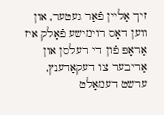זיך אַליין פֿאַר געטער, און ווען דאָס רוימישע פֿאָלק איז אַראָפּ פֿון די רעלסן און אַריבער צו דעקאַדענץ, ערשט דעמאָלט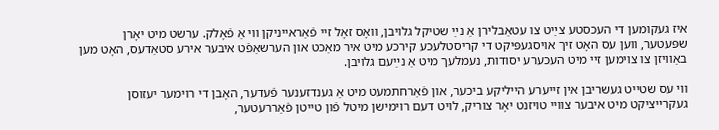איז געקומען די העכסטע צײַט צו עטאַבלירן אַ נײַ שטיקל גלויבן, וואָס זאָל זיי פֿאַראייניקן ווי אַ פֿאָלק. ערשט מיט יאָרן שפּעטער, ווען עס האָט זיך אויסגעפּיקט די קריסטלעכע קירכע מיט איר מאַכט און הערשאַפֿט איבער אירע סטאַדעס, האָט מען באַוויזן צו צוימען זיי מיט העכערע יסודות, נעמלעך מיט אַ נײַעם גלויבן.

ווי עס שטייט געשריבן אין זייערע הייליקע ביכער, און פֿאַרחתמעט מיט אַ גענדזענער פֿעדער, האָבן די רוימער יעזוסן געקרײציקט מיט איבער צוויי טויזנט יאָר צוריק, לויט דעם רוימישן מיטל פֿון טייטן פֿאַררעטער,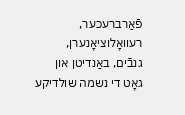פֿאַרברעכער, רעוואָלוציאָנערן, גנבֿים, באַנדיטן און גאָט די נשמה שולדיקע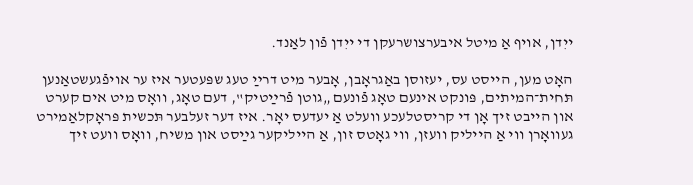ייִדן, אויף אַ מיטל איבערצושרעקן די ייִדן פֿון לאַנד.

האָט מען, הייסט עס, יעזוסן באַגראָבן, אָבער מיט דרײַ טעג שפּעטער איז ער אויפֿגעשטאַנען תּחית־המיתים, פּונקט אינעם טאָג פֿונעם „גוטן פֿרײַטיק‟, דעם טאָג, וואָס מיט אים קערט און הייבט זיך אָן די קריסטלעכע וועלט אַ יעדעס יאָר. איז דער זעלבער תּכשית פּראָקלאַמירט געוואָרן ווי אַ הייליק וועזן, ווי גאָטס זון, אַ הייליקער גײַסט און משיח, וואָס וועט זיך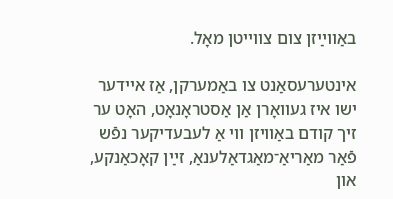באַווײַזן צום צווייטן מאָל.

אינטערעסאַנט צו באַמערקן, אַז איידער ישו איז געוואָרן אַן אַסטראָנאָט, האָט ער זיך קודם באַוויזן ווי אַ לעבעדיקער נפֿש פֿאַר מאַריאַ־מאַגדאַלענאַ, זײַן קאָכאַנקע, און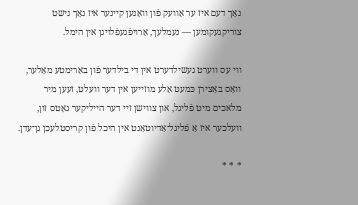נאָך דעם איז ער אַוועק פֿון וואַנען קיינער איז נאָך נישט צוריקגעקומען — נעמלעך, אַרויפֿגעפֿלויגן אין הימל.

ווי עס ווערט געשילדערט אין די בילדער פֿון באַרימטע מאָלער, וואָס באַצירן כּמעט אַלע מוזייען אין דער וועלט, זעען מיר מלאכים מיט פֿליגל, און צווישן זיי דער הייליקער גאָטס זון, וועלכער איז אַ פֿליגל־אַדיוטאַנט אין היכל פֿון קריסטלעכן גן־עדן.

* * *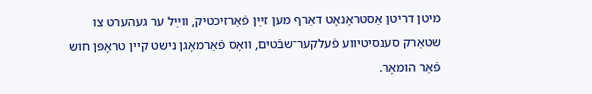מיטן דריטן אַסטראָנאָט דאַרף מען זײַן פֿאַרזיכטיק, ווײַל ער געהערט צו שטאַרק סענסיטיווע פֿעלקער־שבֿטים, וואָס פֿאַרמאָגן נישט קיין טראָפּן חוש פֿאַר הומאָר.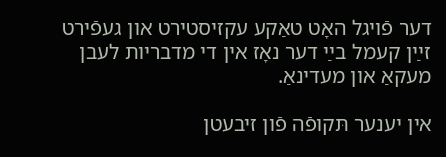דער פֿויגל האָט טאַקע עקזיסטירט און געפֿירט זײַן קעמל בײַ דער נאָז אין די מדבריות לעבן מעקאַ און מעדינאַ.

אין יענער תּקופֿה פֿון זיבעטן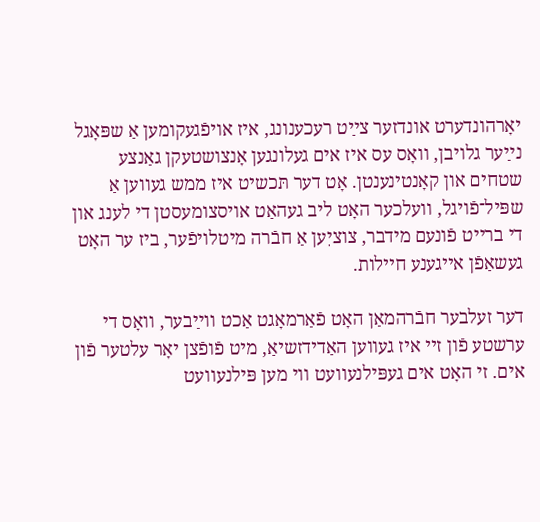יאָרהונדערט אונדזער צײַט רעכענונג, איז אויפֿגעקומען אַ שפּאָגל נײַער גלויבן, וואָס עס איז אים געלונגען אָנצושטעקן גאַנצע שטחים און קאָנטינענטן. אָט דער תּכשיט איז ממש געווען אַ שפּיל־פֿויגל, וועלכער האָט ליב געהאַט אויסצומעסטן די לענג און די ברייט פֿונעם מידבר, צוציִען אַ חבֿרה מיטלויפֿער, ביז ער האָט געשאַפֿן אייגענע חיילות.

דער זעלבער חבֿרהמאַן האָט פֿאַרמאָגט אַכט ווײַבער, וואָס די ערשטע פֿון זיי איז געווען האַדידזשיאַ, מיט פֿופֿצן יאָר עלטער פֿון אים. זי האָט אים געפּילנעוועט ווי מען פּילנעוועט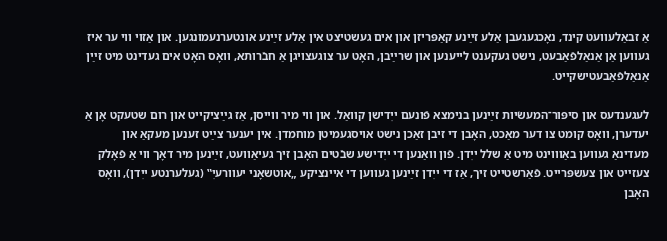אַ זבאַלעוועט קינד, נאָכגעגעבן אַלע זײַנע קאַפּריזן און אים געשטיצט אין אַלע זײַנע אונטערנעמונגען. און אַזוי ווי ער איז געווען אַן אַנאַלפֿאַבעט, נישט געקענט לייענען און שרײַבן, האָט ער צוגעצויגן אַ חבֿרותא, וואָס האָט אים געדינט מיט זײַן אַנאַלפֿאַבעטישקייט.

לעגענדעס און סיפּור־המעשׂיות זײַנען בנימצא פֿונעם ייִדישן קוואַל. און ווי מיר ווייסן, אַז גײַציקייט און רום שטעקט אָן אַ יעדערן, וואָס קומט צו דער מאַכט, האָבן די זיבן זאַכן נישט אויסגעמיטן מוחמדן. אין יענער צײַט זענען מעקאַ און מעדינאַ געווען באַוווינט מיט אַ שלל ייִדן. פֿון וואַנען די ייִדישע שבֿטים האָבן זיך געיאַוועט, זײַנען מיר דאָך ווי אַ פֿאָלק צעזײט און צעשפּרייט. פֿאַרשטייט זיך, אַז די ייִדן זײַנען געווען די איינציקע „אוטשאָני יעוורעיִ‟ (געלערנטע ייִדן), וואָס האָבן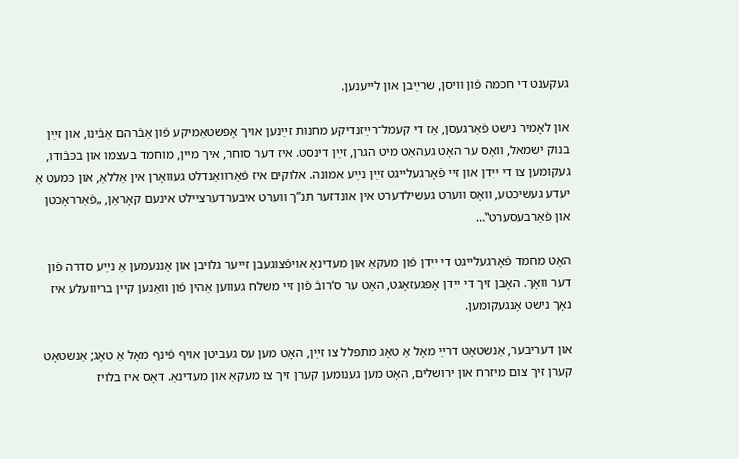געקענט די חכמה פֿון וויסן, שרײַבן און לייענען.

און לאָמיר נישט פֿאַרגעסן, אַז די קעמל־רײַזנדיקע מחנות זײַנען אויך אָפּשטאַמיקע פֿון אַבֿרהם אַבֿינו, און זײַן בנוק ישמאל, וואָס ער האָט געהאַט מיט הגרן, זײַן דינסט. איז דער סוחר, איך מיין, מוחמד בעצמו און בכּבֿודו, געקומען צו די ייִדן און זיי פֿאָרגעלייגט זײַן נײַע אמונה. אלוקים איז פֿאַרוואַנדלט געוואָרן אין אַללאַ, און כּמעט אַ יעדע געשיכטע, וואָס ווערט געשילדערט אין אונדזער תּנ”ך ווערט איבערדערציילט אינעם קאָראַן, „פֿאַרראָכטן און פֿאַרבעסערט‟…

האָט מחמד פֿאָרגעלייגט די ייִדן פֿון מעקאַ און מעדינאַ אויפֿצוגעבן זייער גלויבן און אָננעמען אַ נײַע סדרה פֿון דער וואָך. האָבן זיך די ייִדן אָפּגעזאָגט, האָט ער ס‘רובֿ פֿון זיי משלח געווען אַהין פֿון וואַנען קיין בריוועלע איז נאָך נישט אָנגעקומען.

און דעריבער, אַנשטאָט דרײַ מאָל אַ טאָג מתפּלל צו זײַן, האָט מען עס געביטן אויף פֿינף מאָל אַ טאָג; אַנשטאָט קערן זיך צום מיזרח און ירושלים, האָט מען גענומען קערן זיך צו מעקאַ און מעדינאַ. דאָס איז בלויז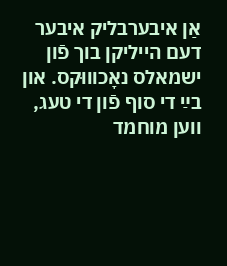אַן איבערבליק איבער דעם הייליקן בוך פֿון ישמאלס נאָכוווּקס. און בײַ די סוף פֿון די טעג, ווען מוחמד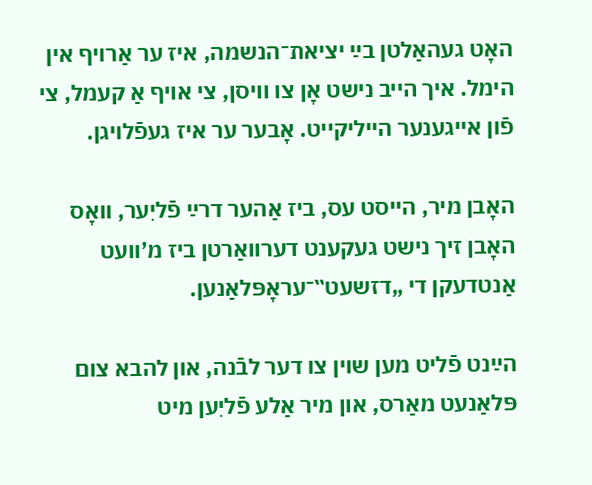האָט געהאַלטן בײַ יציאת־הנשמה, איז ער אַרויף אין הימל. איך הייב נישט אָן צו וויסן, צי אויף אַ קעמל, צי פֿון אייגענער הייליקייט. אָבער ער איז געפֿלויגן.

האָבן מיר, הייסט עס, ביז אַהער דרײַ פֿליִער, וואָס האָבן זיך נישט געקענט דערוואַרטן ביז מ’וועט אַנטדעקן די „דזשעט‟־עראָפּלאַנען.

הײַנט פֿליט מען שוין צו דער לבֿנה, און להבא צום פּלאַנעט מאַרס, און מיר אַלע פֿליִען מיט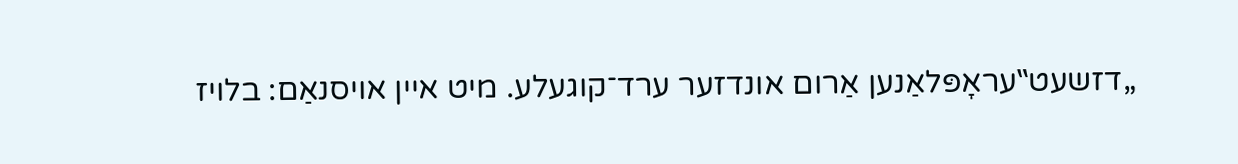„דזשעט‟עראָפּלאַנען אַרום אונדזער ערד־קוגעלע. מיט איין אויסנאַם: בלויז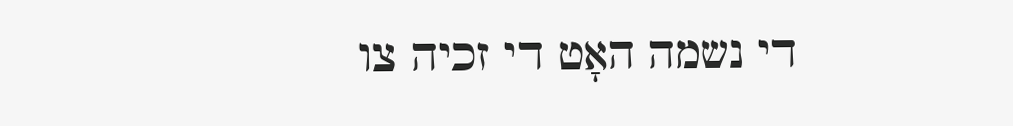די נשמה האָט די זכיה צו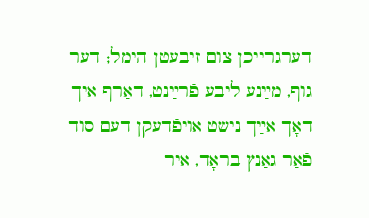דערגרייכן צום זיבעטן הימל; דער גוף, מײַנע ליבע פֿרײַנט, דאַרף איך דאָך אײַך נישט אויפֿדעקן דעם סוד פֿאַר גאַנץ בראָד, איר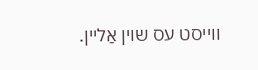ווייסט עס שוין אַליין.